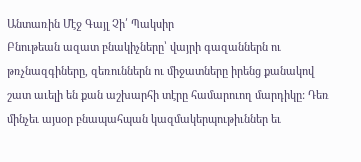Անտառին Մէջ Գայլ Չի՛ Պակսիր
Բնութեան ազատ բնակիչները՝ վայրի գազաններն ու թռչնազգիները, զեռուններն ու միջատները իրենց քանակով շատ աւելի են քան աշխարհի տէրը համարուող մարդիկը: Դեռ մինչեւ այսօր բնապահպան կազմակերպութիւններ եւ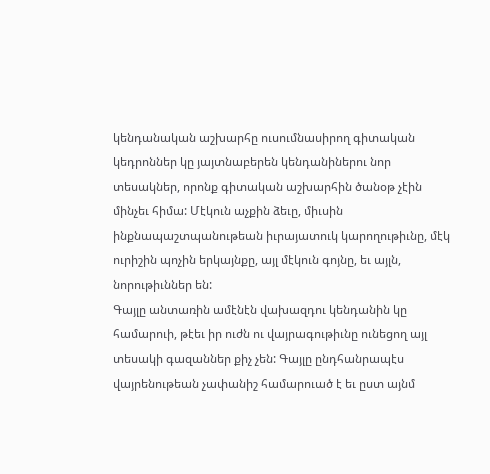կենդանական աշխարհը ուսումնասիրող գիտական կեդրոններ կը յայտնաբերեն կենդանիներու նոր տեսակներ, որոնք գիտական աշխարհին ծանօթ չէին մինչեւ հիմա: Մէկուն աչքին ձեւը, միւսին ինքնապաշտպանութեան իւրայատուկ կարողութիւնը, մէկ ուրիշին պոչին երկայնքը, այլ մէկուն գոյնը, եւ այլն, նորութիւններ են:
Գայլը անտառին ամէնէն վախազդու կենդանին կը համարուի, թէեւ իր ուժն ու վայրագութիւնը ունեցող այլ տեսակի գազաններ քիչ չեն: Գայլը ընդհանրապէս վայրենութեան չափանիշ համարուած է եւ ըստ այնմ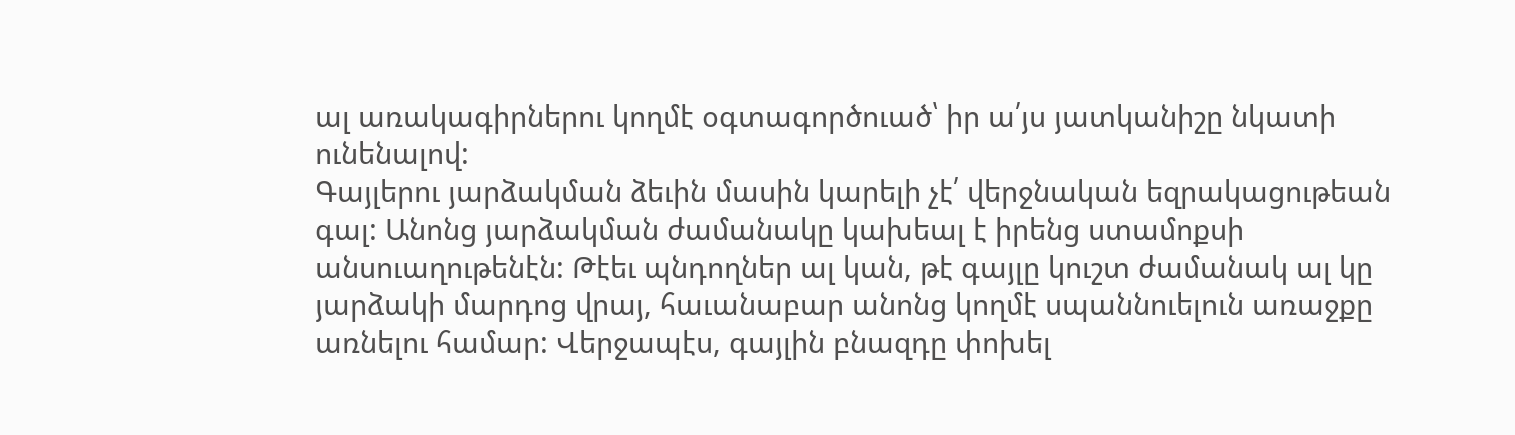ալ առակագիրներու կողմէ օգտագործուած՝ իր ա՛յս յատկանիշը նկատի ունենալով:
Գայլերու յարձակման ձեւին մասին կարելի չէ՛ վերջնական եզրակացութեան գալ: Անոնց յարձակման ժամանակը կախեալ է իրենց ստամոքսի անսուաղութենէն: Թէեւ պնդողներ ալ կան, թէ գայլը կուշտ ժամանակ ալ կը յարձակի մարդոց վրայ, հաւանաբար անոնց կողմէ սպաննուելուն առաջքը առնելու համար: Վերջապէս, գայլին բնազդը փոխել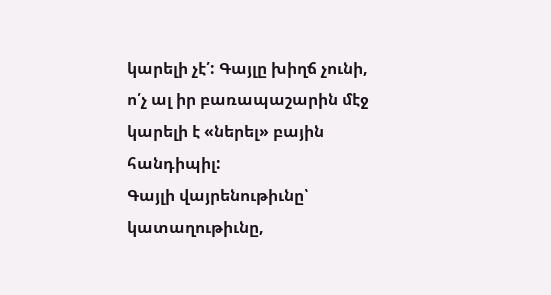կարելի չէ՛: Գայլը խիղճ չունի, ո՛չ ալ իր բառապաշարին մէջ կարելի է «ներել» բային հանդիպիլ:
Գայլի վայրենութիւնը՝ կատաղութիւնը,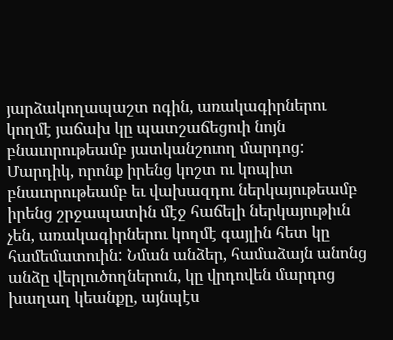յարձակողապաշտ ոգին, առակագիրներու կողմէ յաճախ կը պատշաճեցուի նոյն բնաւորութեամբ յատկանշուող մարդոց: Մարդիկ, որոնք իրենց կոշտ ու կոպիտ բնաւորութեամբ եւ վախազդու ներկայութեամբ իրենց շրջապատին մէջ հաճելի ներկայութիւն չեն, առակագիրներու կողմէ գայլին հետ կը համեմատուին: Նման անձեր, համաձայն անոնց անձը վերլուծողներուն, կը վրդովեն մարդոց խաղաղ կեանքը, այնպէս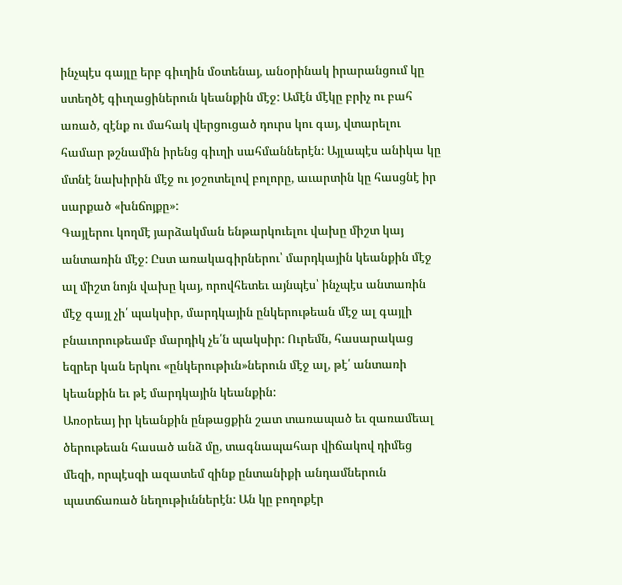ինչպէս գայլը երբ գիւղին մօտենայ, անօրինակ իրարանցում կը ստեղծէ գիւղացիներուն կեանքին մէջ: Ամէն մէկը բրիչ ու բահ առած, զէնք ու մահակ վերցուցած դուրս կու գայ, վտարելու համար թշնամին իրենց գիւղի սահմաններէն: Այլապէս անիկա կը մտնէ նախիրին մէջ ու յօշոտելով բոլորը, աւարտին կը հասցնէ իր սարքած «խնճոյքը»:
Գայլերու կողմէ յարձակման ենթարկուելու վախը միշտ կայ անտառին մէջ: Ըստ առակագիրներու՝ մարդկային կեանքին մէջ ալ միշտ նոյն վախը կայ, որովհետեւ այնպէս՝ ինչպէս անտառին մէջ գայլ չի՛ պակսիր, մարդկային ընկերութեան մէջ ալ գայլի բնաւորութեամբ մարդիկ չե՛ն պակսիր: Ուրեմն, հասարակաց եզրեր կան երկու «ընկերութիւն»ներուն մէջ ալ, թէ՛ անտառի կեանքին եւ թէ մարդկային կեանքին:
Առօրեայ իր կեանքին ընթացքին շատ տառապած եւ զառամեալ ծերութեան հասած անձ մը, տագնապահար վիճակով դիմեց մեզի, որպէսզի ազատեմ զինք ընտանիքի անդամներուն պատճառած նեղութիւններէն: Ան կը բողոքէր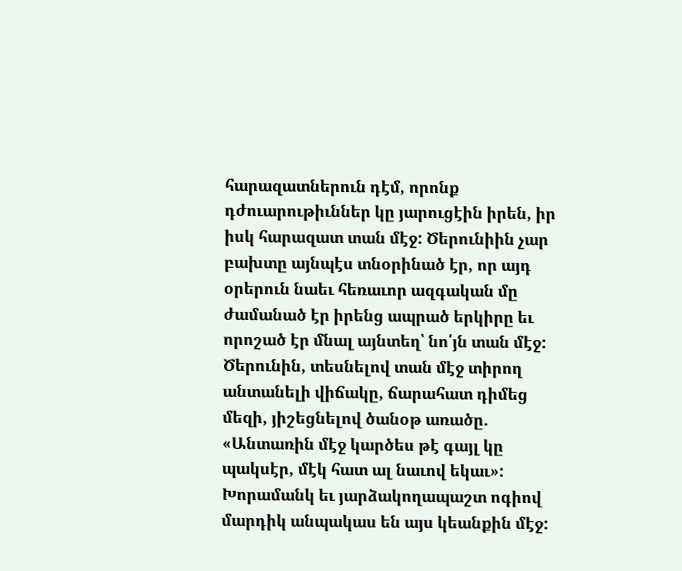հարազատներուն դէմ, որոնք դժուարութիւններ կը յարուցէին իրեն, իր իսկ հարազատ տան մէջ: Ծերունիին չար բախտը այնպէս տնօրինած էր, որ այդ օրերուն նաեւ հեռաւոր ազգական մը ժամանած էր իրենց ապրած երկիրը եւ որոշած էր մնալ այնտեղ՝ նո՛յն տան մէջ:
Ծերունին, տեսնելով տան մէջ տիրող անտանելի վիճակը, ճարահատ դիմեց մեզի, յիշեցնելով ծանօթ առածը. «Անտառին մէջ կարծես թէ գայլ կը պակսէր, մէկ հատ ալ նաւով եկաւ»:
Խորամանկ եւ յարձակողապաշտ ոգիով մարդիկ անպակաս են այս կեանքին մէջ: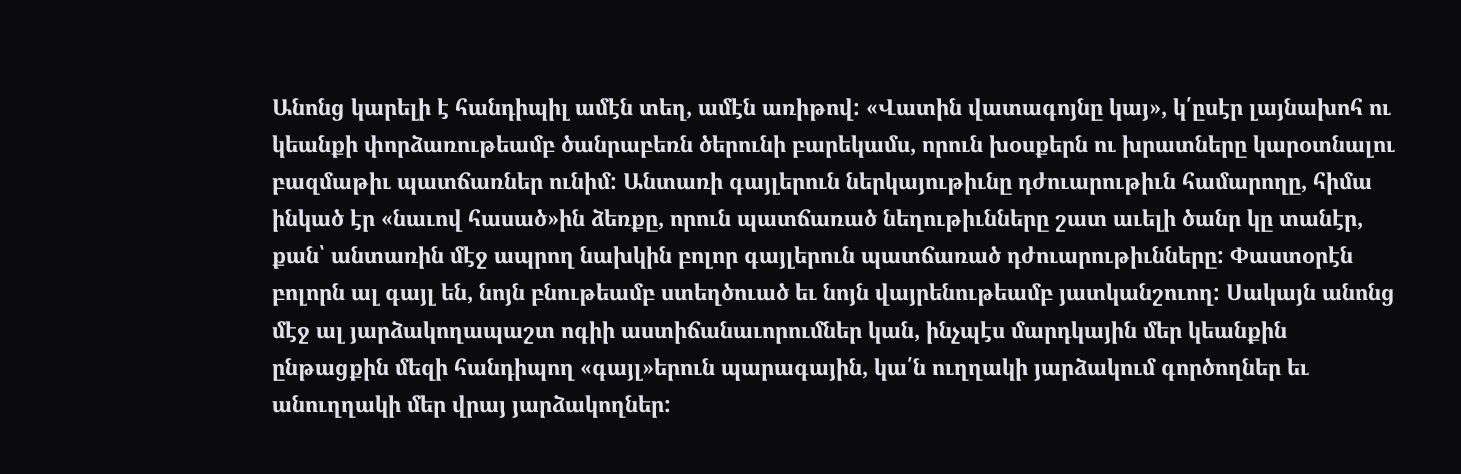Անոնց կարելի է հանդիպիլ ամէն տեղ, ամէն առիթով: «Վատին վատագոյնը կայ», կ՛ըսէր լայնախոհ ու կեանքի փորձառութեամբ ծանրաբեռն ծերունի բարեկամս, որուն խօսքերն ու խրատները կարօտնալու բազմաթիւ պատճառներ ունիմ: Անտառի գայլերուն ներկայութիւնը դժուարութիւն համարողը, հիմա ինկած էր «նաւով հասած»ին ձեռքը, որուն պատճառած նեղութիւնները շատ աւելի ծանր կը տանէր, քան՝ անտառին մէջ ապրող նախկին բոլոր գայլերուն պատճառած դժուարութիւնները: Փաստօրէն բոլորն ալ գայլ են, նոյն բնութեամբ ստեղծուած եւ նոյն վայրենութեամբ յատկանշուող: Սակայն անոնց մէջ ալ յարձակողապաշտ ոգիի աստիճանաւորումներ կան, ինչպէս մարդկային մեր կեանքին ընթացքին մեզի հանդիպող «գայլ»երուն պարագային, կա՛ն ուղղակի յարձակում գործողներ եւ անուղղակի մեր վրայ յարձակողներ: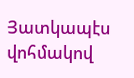Յատկապէս վոհմակով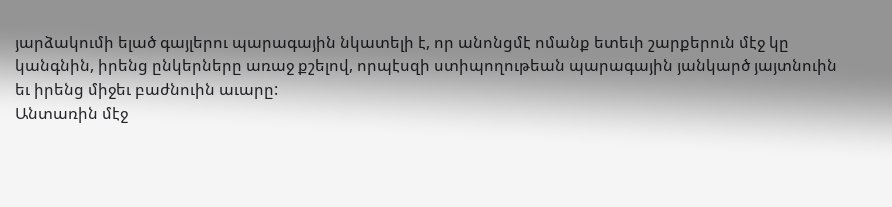յարձակումի ելած գայլերու պարագային նկատելի է, որ անոնցմէ ոմանք ետեւի շարքերուն մէջ կը կանգնին, իրենց ընկերները առաջ քշելով, որպէսզի ստիպողութեան պարագային յանկարծ յայտնուին եւ իրենց միջեւ բաժնուին աւարը:
Անտառին մէջ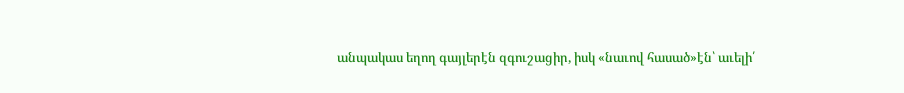անպակաս եղող գայլերէն զգուշացիր, իսկ «նաւով հասած»էն՝ աւելի՛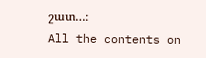շատ…։
All the contents on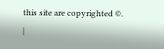this site are copyrighted ©. |